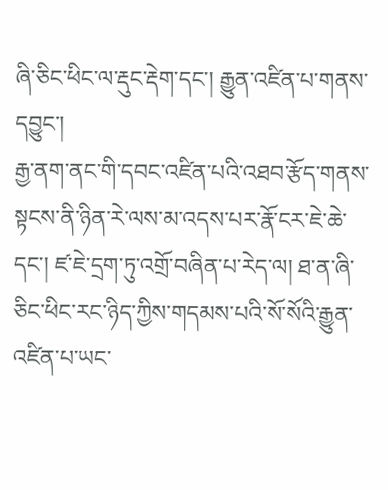ཞི་ཅིང་ཕིང་ལ་རྡུང་རྡེག་དང་། རྒྱུན་འཛིན་པ་གནས་དབྱུང་།
རྒྱ་ནག་ནང་གི་དབང་འཛིན་པའི་འཐབ་རྩོད་གནས་སྟངས་ནི་ཉིན་རེ་ལས་མ་འདས་པར་རྣོ་ངར་ཇེ་ཆེ་དང་། ཛ་ཇེ་དྲག་ཏུ་འགྲོ་བཞིན་པ་རེད་ལ། ཐ་ན་ཞི་ཅིང་ཕིང་རང་ཉིད་ཀྱིས་གདམས་པའི་སོ་སོའི་རྒྱུན་འཛིན་པ་ཡང་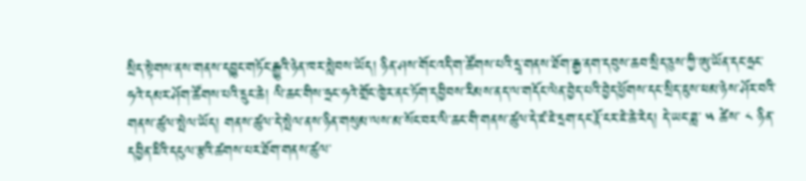སྲིད་སྟེགས་ནས་གནས་དབྱུང་གཏོང་རྒྱུའི་ཉེན་ཁར་སླེབས་ཡོད། ཉིན་ཤས་གོང་འདི་ག་ཚོགས་པའི་དྲྭ་གནས་ཐོག་རྒྱ་ནག་དབུས་ཆབ་སྲིད་ཅུས་ཀྱི་ཨུ་ཡོན་དང་ཧྲང་ཧའེ་དམར་ཤོག་ཚོགས་པའི་དྲུང་ཆེ། ལི་ཆང་གིས་ཧྲང་ཧའེ་གྲོང་ཁྱེར་ནང་ཏོག་དབྱིབས་རིམས་ནད་ལ་གདོང་ལེན་བྱེད་པའི་བྱེད་ཕྱོགས་དང་སྲིད་ཇུས་ཕམ་ཉེས་ཤོར་བའི་གནས་ཚུལ་སྤེལ་ཡོད། གནས་ཚུལ་དེ་སྤེལ་ནས་ཉིན་གསུམ་ལས་མ་སོང་བར་ལི་ཆང་གི་གནས་ཚུལ་དེ་ཛ་ཇེ་དྲག་དང་རྣོ་ངར་ཇེ་ཆེ་རེད། དེ་ཡང་ཟླ་ ༥ ཚེས་ ༨ ཉིན་དབྱིན་ཇིའི་དངུལ་རྩའི་ཚགས་པར་ཐོག་གནས་ཚུལ་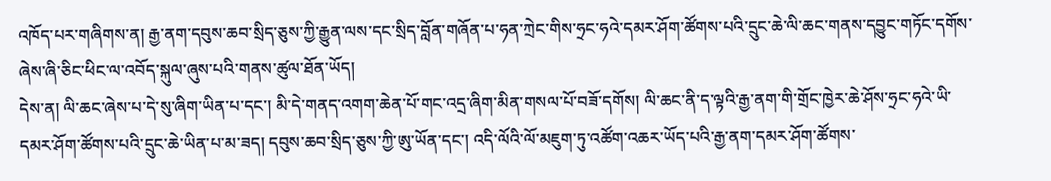འཁོད་པར་གཞིགས་ན། རྒྱ་ནག་དབུས་ཆབ་སྲིད་ཅུས་ཀྱི་རྒྱུན་ལས་དང་སྲིད་བློན་གཞོན་པ་ཧན་ཀྲེང་གིས་ཧྲང་ཧའེ་དམར་ཤོག་ཚོགས་པའི་དྲུང་ཆེ་ལི་ཆང་གནས་དབྱུང་གཏོང་དགོས་ཞེས་ཞི་ཅིང་ཕིང་ལ་འབོད་སྐུལ་ཞུས་པའི་གནས་ཚུལ་ཐོན་ཡོད།
དེས་ན། ལི་ཆང་ཞེས་པ་དེ་སུ་ཞིག་ཡིན་པ་དང་། མི་དེ་གནད་འགག་ཆེན་པོ་གང་འདྲ་ཞིག་མིན་གསལ་པོ་བཟོ་དགོས། ལི་ཆང་ནི་ད་ལྟའི་རྒྱ་ནག་གི་གྲོང་ཁྱེར་ཆེ་ཤོས་ཧྲང་ཧའེ་ཡི་དམར་ཤོག་ཚོགས་པའི་དྲུང་ཆེ་ཡིན་པ་མ་ཟད། དབུས་ཆབ་སྲིད་ཅུས་ཀྱི་ཨུ་ཡོན་དང་། འདི་ལོའི་ལོ་མཇུག་ཏུ་འཚོག་འཆར་ཡོད་པའི་རྒྱ་ནག་དམར་ཤོག་ཚོགས་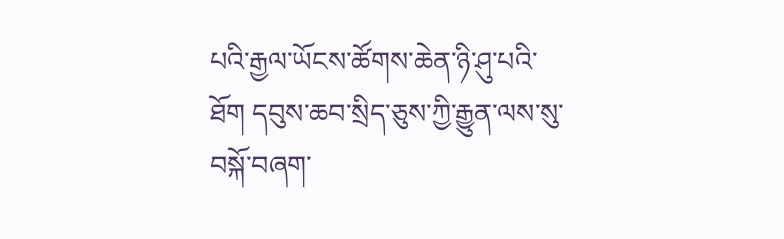པའི་རྒྱལ་ཡོངས་ཚོགས་ཆེན་ཉི་ཤུ་པའི་ཐོག དབུས་ཆབ་སྲིད་ཅུས་ཀྱི་རྒྱུན་ལས་སུ་བསྐོ་བཞག་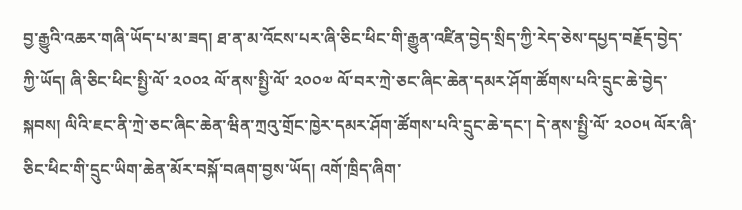བྱ་རྒྱུའི་འཆར་གཞི་ཡོད་པ་མ་ཟད། ཐ་ན་མ་འོངས་པར་ཞི་ཅིང་ཕིང་གི་རྒྱུན་འཛིན་བྱེད་སྲིད་ཀྱི་རེད་ཅེས་དཔྱད་བརྗོད་བྱེད་ཀྱི་ཡོད། ཞི་ཅིང་ཕིང་སྤྱི་ལོ་ ༢༠༠༢ ལོ་ནས་སྤྱི་ལོ་ ༢༠༠༧ ལོ་བར་ཀྲེ་ཅང་ཞིང་ཆེན་དམར་ཤོག་ཚོགས་པའི་དྲུང་ཆེ་བྱེད་སྐབས། ལིའི་ཇང་ནི་ཀྲེ་ཅང་ཞིང་ཆེན་ཝིན་ཀྲའུ་གྲོང་ཁྱེར་དམར་ཤོག་ཚོགས་པའི་དྲུང་ཆེ་དང་། དེ་ནས་སྤྱི་ལོ་ ༢༠༠༥ ལོར་ཞི་ཅིང་ཕིང་གི་དྲུང་ཡིག་ཆེན་མོར་བསྐོ་བཞག་བྱས་ཡོད། འགོ་ཁྲིད་ཞིག་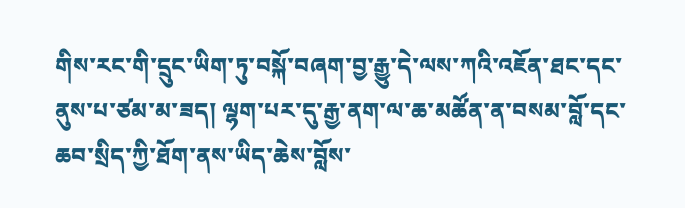གིས་རང་གི་དྲུང་ཡིག་ཏུ་བསྐོ་བཞག་བྱ་རྒྱུ་དེ་ལས་ཀའི་འཇོན་ཐང་དང་ནུས་པ་ཙམ་མ་ཟད། ལྷག་པར་དུ་རྒྱ་ནག་ལ་ཆ་མཚོན་ན་བསམ་བློ་དང་ཆབ་སྲིད་ཀྱི་ཐོག་ནས་ཡིད་ཆེས་བློས་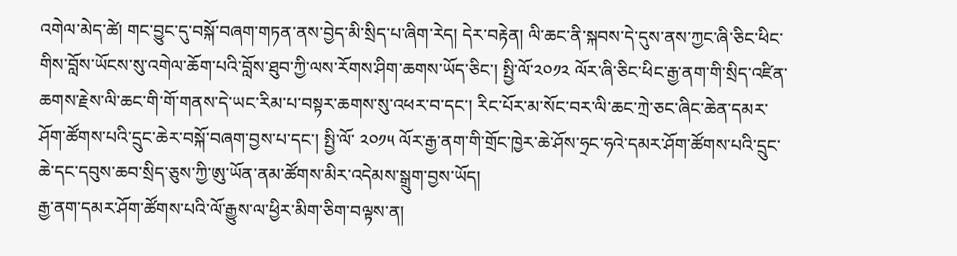འགེལ་མེད་ཚེ། གང་བྱུང་དུ་བསྐོ་བཞག་གཏན་ནས་བྱེད་མི་སྲིད་པ་ཞིག་རེད། དེར་བརྟེན། ལི་ཆང་ནི་སྐབས་དེ་དུས་ནས་ཀྱང་ཞི་ཅིང་ཕིང་གིས་བློས་ཡོངས་སུ་འགེལ་ཆོག་པའི་བློས་ཐུབ་ཀྱི་ལས་རོགས་ཤིག་ཆགས་ཡོད་ཅིང་། སྤྱི་ལོ་༢༠༡༢ ལོར་ཞི་ཅིང་ཕིང་རྒྱ་ནག་གི་སྲིད་འཛིན་ཆགས་རྗེས་ལི་ཆང་གི་གོ་གནས་དེ་ཡང་རིམ་པ་བསྟར་ཆགས་སུ་འཕར་བ་དང་། རིང་པོར་མ་སོང་བར་ལི་ཆང་ཀྲེ་ཅང་ཞིང་ཆེན་དམར་ཤོག་ཚོགས་པའི་དྲུང་ཆེར་བསྐོ་བཞག་བྱས་པ་དང་། སྤྱི་ལོ་ ༢༠༡༥ ལོར་རྒྱ་ནག་གི་གྲོང་ཁྱེར་ཆེ་ཤོས་ཧྲང་ཧའེ་དམར་ཤོག་ཚོགས་པའི་དྲུང་ཆེ་དང་དབུས་ཆབ་སྲིད་ཅུས་ཀྱི་ཨུ་ཡོན་ནམ་ཚོགས་མིར་འདེམས་སྒྲུག་བྱས་ཡོད།
རྒྱ་ནག་དམར་ཤོག་ཚོགས་པའི་ལོ་རྒྱུས་ལ་ཕྱིར་མིག་ཅིག་བལྟས་ན།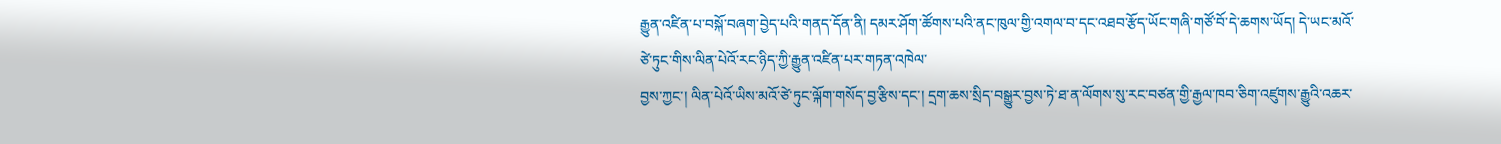རྒྱུན་འཛིན་པ་བསྐོ་བཞག་བྱེད་པའི་གནད་དོན་ནི། དམར་ཤོག་ཚོགས་པའི་ནང་ཁུལ་གྱི་འགལ་བ་དང་འཐབ་རྩོད་ཡོང་གཞི་གཙོ་བོ་དེ་ཆགས་ཡོད། དེ་ཡང་མའོ་ཙེ་ཏུང་གིས་ལིན་པེའོ་རང་ཉིད་ཀྱི་རྒྱུན་འཛིན་པར་གཏན་འཁེལ་
བྱས་ཀྱང་། ལིན་པེའོ་ཡིས་མའོ་ཙེ་ཏུང་ལྐོག་གསོད་བྱ་རྩིས་དང་། དྲག་ཆས་སྲིད་བསྒྱུར་བྱས་ཏེ་ཐ་ན་ལོགས་སུ་རང་བཙན་གྱི་རྒྱལ་ཁབ་ཅིག་འཛུགས་རྒྱུའི་འཆར་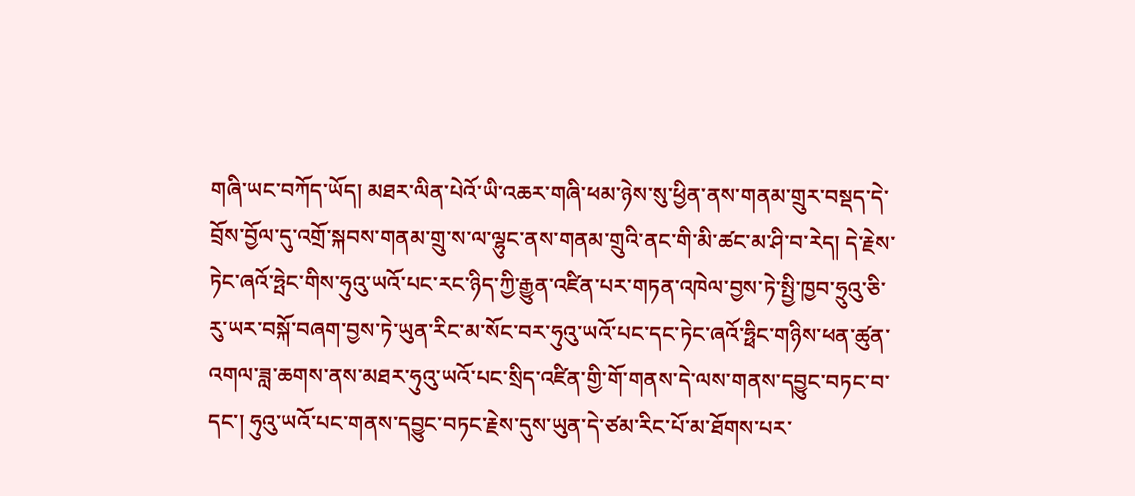གཞི་ཡང་བཀོད་ཡོད། མཐར་ལིན་པེའོ་ཡི་འཆར་གཞི་ཕམ་ཉེས་སུ་ཕྱིན་ནས་གནམ་གྲུར་བསྡད་དེ་བྲོས་བྱོལ་དུ་འགྲོ་སྐབས་གནམ་གྲུ་ས་ལ་ལྷུང་ནས་གནམ་གྲུའི་ནང་གི་མི་ཚང་མ་ཤི་བ་རེད། དེ་རྗེས་ཏེང་ཞའོ་ཧྤེང་གིས་ཧུའུ་ཡའོ་པང་རང་ཉིད་ཀྱི་རྒྱུན་འཛིན་པར་གཏན་འཁེལ་བྱས་ཏེ་སྤྱི་ཁྱབ་ཧྲུའུ་ཅི་རུ་ཡར་བསྐོ་བཞག་བྱས་ཏེ་ཡུན་རིང་མ་སོང་བར་ཧུའུ་ཡའོ་པང་དང་ཏེང་ཞའོ་ཧྥིང་གཉིས་ཕན་ཚུན་འགལ་ཟླ་ཆགས་ནས་མཐར་ཧུའུ་ཡའོ་པང་སྲིད་འཛིན་གྱི་གོ་གནས་དེ་ལས་གནས་དབྱུང་བཏང་བ་དང་། ཧུའུ་ཡའོ་པང་གནས་དབྱུང་བཏང་རྗེས་དུས་ཡུན་དེ་ཙམ་རིང་པོ་མ་ཐོགས་པར་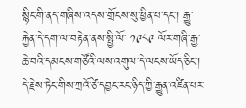སྙིང་གི་ནད་གཞིས་འདས་གྲོངས་སུ་ཕྱིན་པ་དང་། རྒྱུ་རྐྱེན་དེ་དག་ལ་བརྟེན་ནས་སྤྱི་ལོ་ ༡༩༨༩ ལོར་གཞི་རྒྱ་ཆེ་བའི་དམངས་གཙོའི་ལས་འགུལ་དེ་ལངས་ཡོད་ཅིང་། དེ་རྗེས་ཏེང་གིས་ཀྲའོ་ཙེ་དབྱང་རང་ཉིད་ཀྱི་རྒྱུན་འཛིན་པར་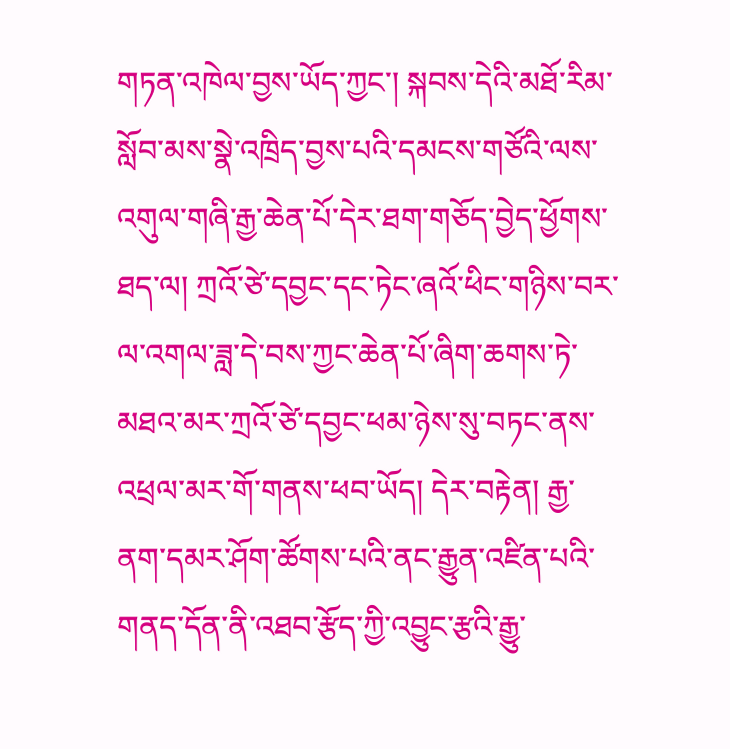གཏན་འཁེལ་བྱས་ཡོད་ཀྱང་། སྐབས་དེའི་མཐོ་རིམ་སློབ་མས་སྣེ་འཁྲིད་བྱས་པའི་དམངས་གཙོའི་ལས་འགུལ་གཞི་རྒྱ་ཆེན་པོ་དེར་ཐག་གཅོད་བྱེད་ཕྱོགས་ཐད་ལ། ཀྲའོ་ཙེ་དབྱང་དང་ཏེང་ཞའོ་ཕིང་གཉིས་བར་ལ་འགལ་ཟླ་དེ་བས་ཀྱང་ཆེན་པོ་ཞིག་ཆགས་ཏེ་མཐའ་མར་ཀྲའོ་ཙེ་དབྱང་ཕམ་ཉེས་སུ་བཏང་ནས་འཕྲལ་མར་གོ་གནས་ཕབ་ཡོད། དེར་བརྟེན། རྒྱ་ནག་དམར་ཤོག་ཚོགས་པའི་ནང་རྒྱུན་འཛིན་པའི་གནད་དོན་ནི་འཐབ་རྩོད་ཀྱི་འབྱུང་རྩའི་རྒྱུ་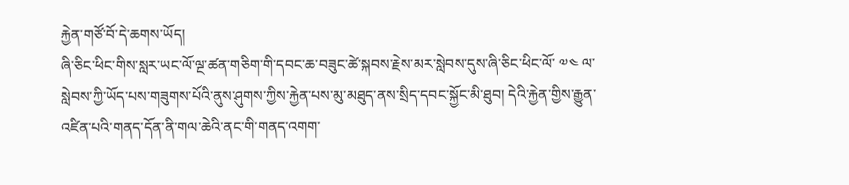རྐྱེན་གཙོ་བོ་དེ་ཆགས་ཡོད།
ཞི་ཅིང་ཕིང་གིས་སླར་ཡང་ལོ་ལྔ་ཚན་གཅིག་གི་དབང་ཆ་བཟུང་ཚེ་སྐབས་རྗེས་མར་སླེབས་དུས་ཞི་ཅིང་ཕིང་ལོ་ ༧༤ ལ་སླེབས་ཀྱི་ཡོད་པས་གཟུགས་པོའི་ནུས་ཤུགས་ཀྱིས་རྐྱེན་པས་མུ་མཐུད་ནས་སྲིད་དབང་སྐྱོང་མི་ཐུབ། དེའི་རྐྱེན་གྱིས་རྒྱུན་འཛིན་པའི་གནད་དོན་ནི་གལ་ཆེའི་ནང་གི་གནད་འགག་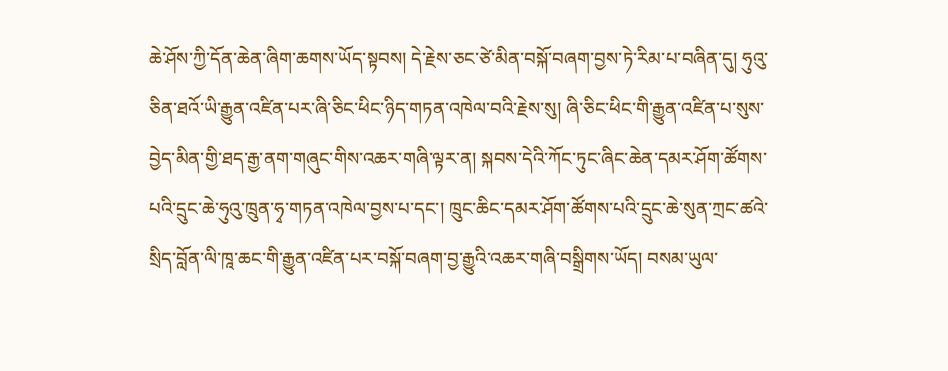ཆེ་ཤོས་ཀྱི་དོན་ཆེན་ཞིག་ཆགས་ཡོད་སྟབས། དེ་རྗེས་ཅང་ཙེ་མིན་བསྐོ་བཞག་བྱས་ཏེ་རིམ་པ་བཞིན་དུ། ཧུའུ་ཅིན་ཐའོ་ཡི་རྒྱུན་འཛིན་པར་ཞི་ཅིང་ཕིང་ཉིད་གཏན་འཁེལ་བའི་རྗེས་སུ། ཞི་ཅིང་ཕིང་གི་རྒྱུན་འཛིན་པ་སུས་བྱེད་མིན་གྱི་ཐད་རྒྱ་ནག་གཞུང་གིས་འཆར་གཞི་ལྟར་ན། སྐབས་དེའི་ཀོང་ཏུང་ཞིང་ཆེན་དམར་ཤོག་ཚོགས་པའི་དྲུང་ཆེ་ཧུའུ་ཁྲུན་ཧྭ་གཏན་འཁེལ་བྱས་པ་དང་། ཁྲུང་ཆིང་དམར་ཤོག་ཚོགས་པའི་དྲུང་ཆེ་སུན་ཀྲང་ཚའེ་སྲིད་བློན་ལི་ཁཱ་ཆང་གི་རྒྱུན་འཛིན་པར་བསྐོ་བཞག་བྱ་རྒྱུའི་འཆར་གཞི་བསྒྲིགས་ཡོད། བསམ་ཡུལ་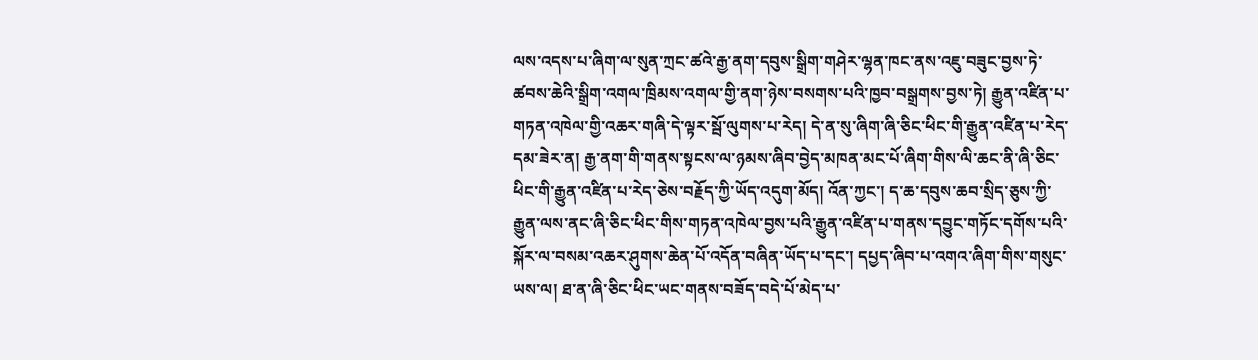ལས་འདས་པ་ཞིག་ལ་སུན་ཀྲང་ཚའེ་རྒྱ་ནག་དབུས་སྒྲིག་གཤེར་ལྷན་ཁང་ནས་འཇུ་བཟུང་བྱས་ཏེ་ཚབས་ཆེའི་སྒྲིག་འགལ་ཁྲིམས་འགལ་གྱི་ནག་ཉེས་བསགས་པའི་ཁྱབ་བསྒྲགས་བྱས་ཏེ། རྒྱུན་འཛིན་པ་གཏན་འཁེལ་གྱི་འཆར་གཞི་དེ་ལྟར་སྦོ་ལུགས་པ་རེད། དེ་ན་སུ་ཞིག་ཞི་ཅིང་ཕིང་གི་རྒྱུན་འཛིན་པ་རེད་དམ་ཟེར་ན། རྒྱ་ནག་གི་གནས་སྟངས་ལ་ཉམས་ཞིབ་བྱེད་མཁན་མང་པོ་ཞིག་གིས་ལི་ཆང་ནི་ཞི་ཅིང་ཕིང་གི་རྒྱུན་འཛིན་པ་རེད་ཅེས་བརྗོད་ཀྱི་ཡོད་འདུག་མོད། འོན་ཀྱང་། ད་ཆ་དབུས་ཆབ་སྲིད་ཅུས་ཀྱི་རྒྱུན་ལས་ནང་ཞི་ཅིང་ཕིང་གིས་གཏན་འཁེལ་བྱས་པའི་རྒྱུན་འཛིན་པ་གནས་དབྱུང་གཏོང་དགོས་པའི་སྐོར་ལ་བསམ་འཆར་ཤུགས་ཆེན་པོ་འདོན་བཞིན་ཡོད་པ་དང་། དཔྱད་ཞིབ་པ་འགའ་ཞིག་གིས་གསུང་ཡས་ལ། ཐ་ན་ཞི་ཅིང་ཕིང་ཡང་གནས་བཟོད་བདེ་པོ་མེད་པ་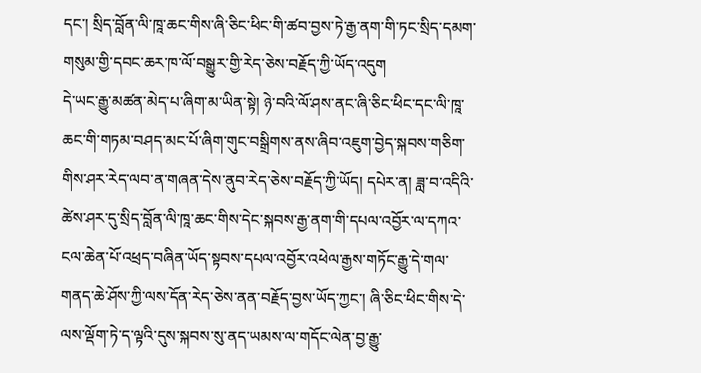དང་། སྲིད་བློན་ལི་ཁཱ་ཆང་གིས་ཞི་ཅིང་ཕིང་གི་ཚབ་བྱས་ཏེ་རྒྱ་ནག་གི་ཏང་སྲིད་དམག་གསུམ་གྱི་དབང་ཆར་ཁ་ལོ་བསྒྱུར་གྱི་རེད་ཅེས་བརྗོད་ཀྱི་ཡོད་འདུག
དེ་ཡང་རྒྱུ་མཚན་མེད་པ་ཞིག་མ་ཡིན་སྟེ། ཉེ་བའི་ལོ་ཤས་ནང་ཞི་ཅིང་ཕིང་དང་ལི་ཁཱ་ཆང་གི་གཏམ་བཤད་མང་པོ་ཞིག་གུང་བསྒྲིགས་ནས་ཞིབ་འཇུག་བྱེད་སྐབས་གཅིག་གིས་ཤར་རེད་ལབ་ན་གཞན་དེས་ནུབ་རེད་ཅེས་བརྗོད་ཀྱི་ཡོད། དཔེར་ན། ཟླ་བ་འདིའི་ཚེས་ཤར་དུ་སྲིད་བློན་ལི་ཁཱ་ཆང་གིས་དེང་སྐབས་རྒྱ་ནག་གི་དཔལ་འབྱོར་ལ་དཀའ་ངལ་ཆེན་པོ་འཕྲད་བཞིན་ཡོད་སྟབས་དཔལ་འབྱོར་འཕེལ་རྒྱས་གཏོང་རྒྱུ་དེ་གལ་གནད་ཆེ་ཤོས་ཀྱི་ལས་དོན་རེད་ཅེས་ནན་བརྗོད་བྱས་ཡོད་ཀྱང་། ཞི་ཅིང་ཕིང་གིས་དེ་ལས་ལྡོག་ཏེ་ད་ལྟའི་དུས་སྐབས་སུ་ནད་ཡམས་ལ་གདོང་ལེན་བྱ་རྒྱུ་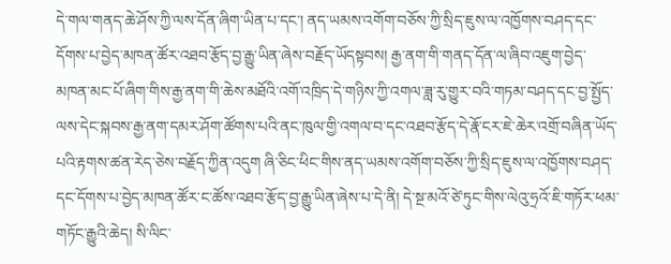དེ་གལ་གནད་ཆེ་ཤོས་ཀྱི་ལས་དོན་ཞིག་ཡིན་པ་དང་། ནད་ཡམས་འགོག་བཅོས་ཀྱི་སྲིད་ཇུས་ལ་འཁྱོགས་བཤད་དང་དོགས་པ་བྱེད་མཁན་ཚོར་འཐབ་རྩོད་བྱ་རྒྱུ་ཡིན་ཞེས་བརྗོད་ཡོདསྟབས། རྒྱ་ནག་གི་གནད་དོན་ལ་ཞིབ་འཇུག་བྱེད་མཁན་མང་པོ་ཞིག་གིས་རྒྱ་ནག་གི་ཆེས་མཐོའི་འགོ་འཁྲིད་དེ་གཉིས་ཀྱི་འགལ་ཟླ་རུ་གྱུར་བའི་གཏམ་བཤད་དང་བྱ་སྤྱོད་ལས་དེང་སྐབས་རྒྱ་ནག་དམར་ཤོག་ཚོགས་པའི་ནང་ཁུལ་གྱི་འགལ་བ་དང་འཐབ་རྩོད་དེ་རྣོ་ངར་ཇེ་ཆེར་འགྲོ་བཞིན་ཡོད་པའི་རྟགས་ཚན་རེད་ཅེས་བརྗོད་ཀྱིན་འདུག ཞི་ཅིང་ཕིང་གིས་ནད་ཡམས་འགོག་བཅོས་ཀྱི་སྲིད་ཇུས་ལ་འཁྱོགས་བཤད་དང་དོགས་པ་བྱེད་མཁན་ཚོར་ང་ཚོས་འཐབ་རྩོད་བྱ་རྒྱུ་ཡིན་ཞེས་པ་དེ་ནི། དེ་སྔ་མའོ་ཙེ་ཏུང་གིས་ལེའུ་ཧྲའོ་ཇི་གཏོར་ཕམ་གཏོང་རྒྱུའི་ཆེད། སི་ལིང་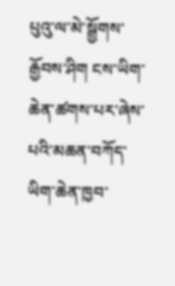པུའུ་ལ་མེ་སྒྱོགས་རྒྱོབས་ཤིག ངས་ཡིག་ཆེན་ཚགས་པར་ཞེས་པའི་མཆན་བཀོད་ཡིག་ཆེན་ཁྱབ་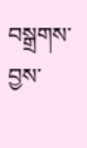བསྒྲགས་བྱས་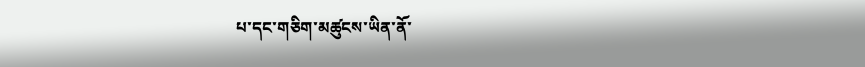པ་དང་གཅིག་མཚུངས་ཡིན་ནོ་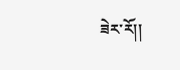ཟེར་རོ།།